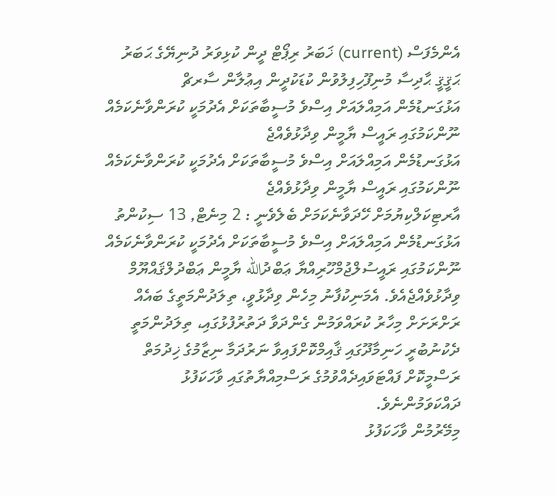އެންމެފަސް (current) ޚަބަރު ރިޕޯޓް ދީން ކުޅިވަރު ދުނިޔޭގެ ޙަބަރު ޙަޤީޤީ ޙާދިސާ މުނިފޫހިފިލުވުން ކުޑަކުދީން އިޢުލާން ސާރޗް
އަޅުގަނޑުމެން އަމިއްލައަށް އިސްވެ މުސީބާތަކަށް އެދުމަކީ ކުރަންވާނެކަމެއް ނޫންކަމުގައި ރައީސް ޔާމީން ވިދާޅުވެއްޖެ
އަޅުގަނޑުމެން އަމިއްލައަށް އިސްވެ މުސީބާތަކަށް އެދުމަކީ ކުރަންވާނެކަމެއް ނޫންކަމުގައި ރައީސް ޔާމީން ވިދާޅުވެއްޖެ
އާރޓިކަލްކިޔުމަށް ހޭދަވާނެކަމަށް ބެލެވެނީ : 2 މިނެޓް, 13 ސިކުންތު
އަޅުގަނޑުމެން އަމިއްލައަށް އިސްވެ މުސީބާތަކަށް އެދުމަކީ ކުރަންވާނެކަމެއް ނޫންކަމުގައި ރައީސުލްޖުމްހޫރިއްޔާ ޢަބްދުالله ޔާމީން ޢަބްދުލްޤައްޔޫމް ވިދާޅުވެއްޖެއެވެ. އެމަނިކުފާނު މިހެން ވިދާޅުވީ، ތިލަދުންމަތީގެ ބައެއް ރަށްރަށަށް މިހާރު ކުރައްވަމުން ގެންދަވާ ދަތުރުފުޅުގައި، ތިލަދުންމަތީ ދެކުނުބުރީ ހަނިމާދޫގައި ޤާއިމްކޮށްފައިވާ ނަރުދަމާ ނިޒާމުގެ ޚިދުމަތް ރަސްމީކޮށް ފައްޓަވައިދެއްވުމުގެ ރަސްމިއްޔާތުގައި ވާހަކަފުޅު ދައްކަވަމުންނެވެ.
މިމޭރުމުން ވާހަކަފުޅު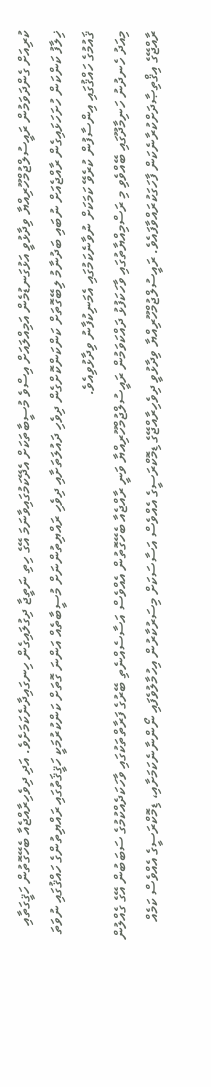ކުރިއަށް ގެންދަވަމުން ރައީސުލްޖުމްހޫރިއްޔާ ވިދާޅުވީ އަޅުގަނޑުމެން އަމިއްލައަށް އިސްވެ މުސީބާތަކަށް އެދޭކަމުގައިވާނަމަ އޭގެ ހިތި ނަތީޖާ ދިގުލައިގެން ހިނގައިދާނެކަމަށެވެ. އަދި ދިވެހިރާއްޖެއާ ބެހޭގޮތުން ހަޤީގަތާއި ޚިލާފު ކަންކަން ހުށަހަޅައިގެން ރާއްޖެއަށް ނުބައި ބަދުނާމު ލިބޭގޮތަށް ކަންކަންކޮށްގެން ދިވެހި ދައުލަތަށާއި ދިވެހި ރައްޔިތުންނަށް މުސީބާތެއް އަންނަ ގޮތަށް ކަންކުރުމަކީ ހަޤީޤަތުގައި ރައްޔިތުންގެ ހައްޤުގައި ނުވަތަ ޤައުމުގެ ހައްޤުގައި އިންސާފުން ކުރެވޭ ކަމަކަށް ނުވާނެކަމުގައި އެމަނިކުފާނު ވިދާޅުވިއެވެ.
މިއަދު ހެނދުނު ހަނިމާދޫގައި ބޭއްވެވި މި ރަސްމިއްޔާތުގައި ވާހަކަފުޅު ދައްކަވަމުން ރައީސުލްޖުމްހޫރިއްޔާ ވަނީ ރާއްޖެއާ ބެހޭގޮތުން އެއްވެސް އަސާސެއްނެތި ބޭރުގެ ފަރާތްތަކުގައި ވާހަކަދެއްކުމުގެ ސަބަބުން އޭގެ ގެއްލުން ރާއްޖޭގެ އިޤްތިޞާދަށްކުރާނެކަން ފާހަގަކުރައްވާފައެވެ. ރައީސުލްޖުމްހޫރިއްޔާ ވިދާޅުވީ ދިވެހިރާއްޖޭގެ ޑިމޮކްރަސީގެ އެއްވެސް އަސާސަކަށް މިސަރުކާރުން އިހުމާލުވެފައި ނޯންނާނެކަމަށާއި، ޑިމޮކްރަސީގެ އެއްވެސް ކަމެއް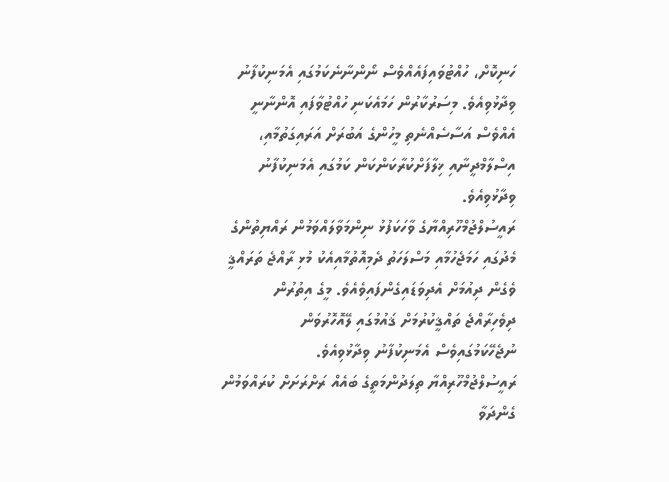ހަނިކޮށް، ހުއްޓުވައިފައެއްވެސް ނޯންނާނެކަމުގައި އެމަނިކުފާނު ވިދާޅުވިއެވެ. މިސަރުކާރުން ހަމައެކަނި ހުއްޓުވާފައި އޮންނާނީ އެއްވެސް އަސާސެއްނެތި މީހުންގެ އަބުރަށް އަރައިގަތުމާއި، އިސްލާމްދީނާއި ޚިލާފަށްކުރާކަންކަން ކަމުގައި އެމަނިކުފާނު ވިދާޅުވިއެވެ.
ރައީސުލްޖުމްހޫރިއްޔާގެ ވާހަކަފުޅު ނިންމަވާލައްވަމުން ރައްޔިތުންގެ މެދުގައި ހަމަޖެހުމާއި މަސްލަހަތު ދެމިއޮތުމާއިއެކު މުޅި ރާއްޖެ ތަރައްޤީ ވެގެން ދިއުމަށް އެދިވަޑައިގެންފައިވެއެވެ. މީގެ އިތުރުން ދިވެހިރާއްޖެ ތައްޤީކުރުމަށް ޤައުމުގައި ލޭއޮހޮރުވަން ނުޖެހޭކަމުގައިވެސް އެމަނިކުފާނު ވިދާޅުވިއެވެ.
ރައީސުލްޖުމްހޫރިއްޔާ ތިލަދުންމަތީގެ ބައެއް ރަށްރަށަށް ކުރައްވަމުން ގެންދަވާ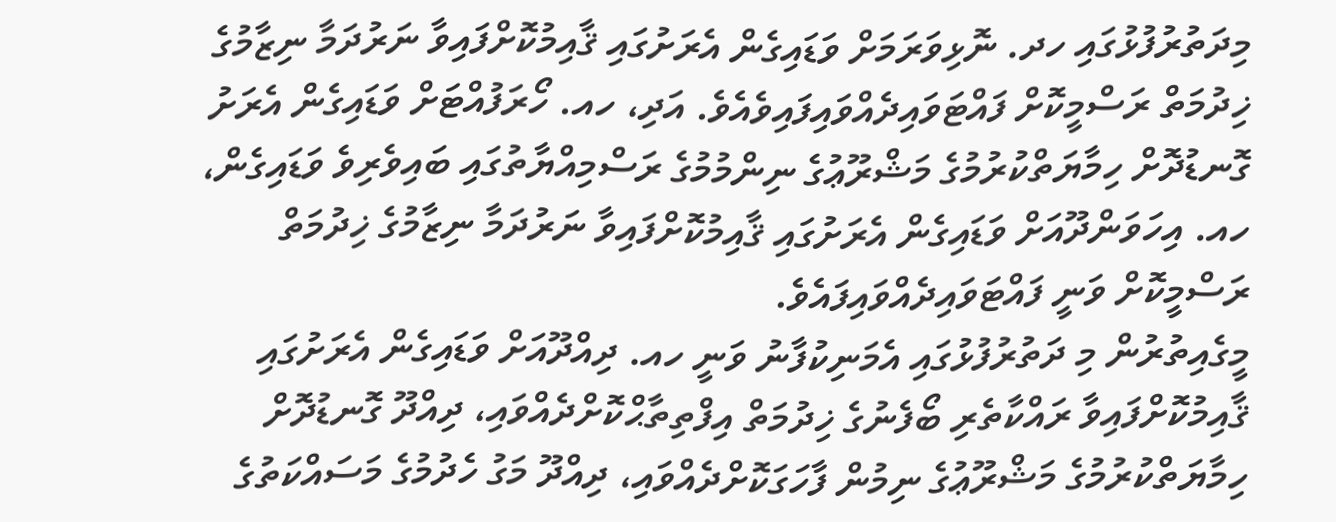މިދަތުރުފުޅުގައި ހދ. ނޮޅިވަރަމަށް ވަޑައިގެން އެރަށުގައި ޤާއިމުކޮށްފައިވާ ނަރުދަމާ ނިޒާމުގެ ޚިދުމަތް ރަސްމީކޮށް ފައްޓަވައިދެއްވައިފައިވެއެވެ. އަދި، ހއ. ހޯރަފުއްޓަށް ވަޑައިގެން އެރަށު ގޮނޑުދޮށް ހިމާޔަތްކުރުމުގެ މަޝްރޫޢުގެ ނިންމުމުގެ ރަސްމިއްޔާތުގައި ބައިވެރިވެ ވަޑައިގެން، ހއ. އިހަވަންދޫއަށް ވަޑައިގެން އެރަށުގައި ޤާއިމުކޮށްފައިވާ ނަރުދަމާ ނިޒާމުގެ ޚިދުމަތް ރަސްމީކޮށް ވަނީ ފައްޓަވައިދެއްވައިފައެވެ.
މީގެއިތުރުން މި ދަތުރުފުޅުގައި އެމަނިކުފާނު ވަނީ ހއ. ދިއްދޫއަށް ވަޑައިގެން އެރަށުގައި ޤާއިމުކޮށްފައިވާ ރައްކާތެރި ބޯފެނުގެ ޚިދުމަތް އިފްތިތާޙްކޮށްދެއްވައި، ދިއްދޫ ގޮނޑުދޮށް ހިމާޔަތްކުރުމުގެ މަޝްރޫޢުގެ ނިމުން ފާހަގަކޮށްދެއްވައި، ދިއްދޫ މަގު ހެދުމުގެ މަސައްކަތުގެ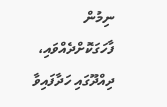ނިމުން ފާހަގަކޮށްދެއްވައި، ދިއްދޫގައި ހަދާފައިވާ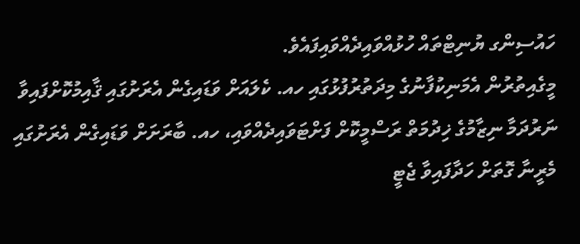ހައުސިންގ ޔުނިޓްތައް ހުޅުއްވައިދެއްވައިފައެވެ.
މީގެއިތުރުން އެމަނިކުފާނުގެ މިދަތުރުފުޅުގައި ހއ. ކެލައަށް ވަޑައިގެން އެރަށުގައި ޤާއިމުކޮށްފައިވާ ނަރުދަމާ ނިޒާމުގެ ޚިދުމަތް ރަސްމީކޮށް ފަށްޓަވައިދެއްވައި، ހއ. ބާރަށަށް ވަޑައިގެން އެރަށުގައި މެރީނާ ގޮތަށް ހަދާފައިވާ ޖެޓީ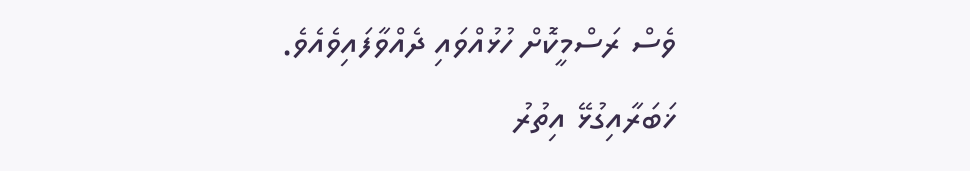ވެސް ރަސްމީކޮށް ހުޅުއްވައި ދެއްވާފައިވެއެވެ.
ޚަބަރާއިގުޅޭ އިތުރު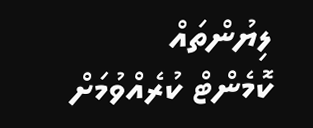ލިޔުންތައް
ކޮމެންޓް ކުރެއްވުމަށް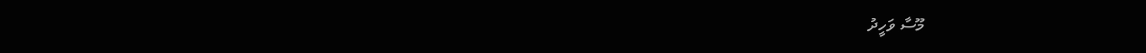މޫސާ ވަހީދު